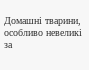Домашні тварини, особливо невеликі за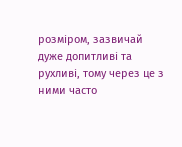розміром, зазвичай дуже допитливі та рухливі, тому через це з ними часто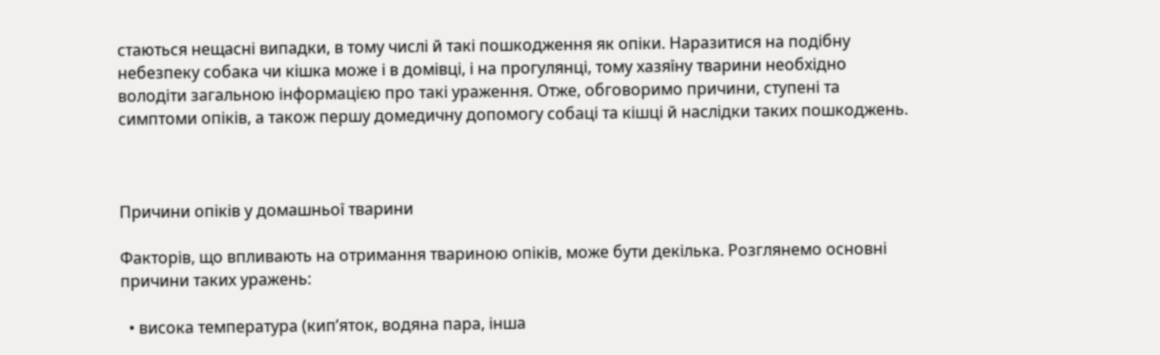стаються нещасні випадки, в тому числі й такі пошкодження як опіки. Наразитися на подібну небезпеку собака чи кішка може і в домівці, і на прогулянці, тому хазяїну тварини необхідно володіти загальною інформацією про такі ураження. Отже, обговоримо причини, ступені та симптоми опіків, а також першу домедичну допомогу собаці та кішці й наслідки таких пошкоджень.



Причини опіків у домашньої тварини

Факторів, що впливають на отримання твариною опіків, може бути декілька. Розглянемо основні причини таких уражень:

  • висока температура (кип’яток, водяна пара, інша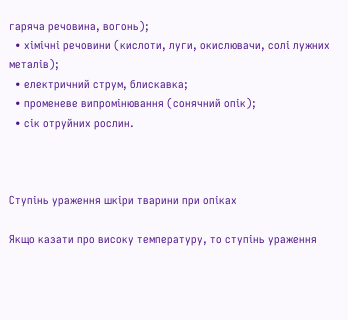гаряча речовина, вогонь);
  • хімічні речовини (кислоти, луги, окислювачи, солі лужних металів);
  • електричний струм, блискавка;
  • променеве випромінювання (сонячний опік);
  • сік отруйних рослин.



Ступінь ураження шкіри тварини при опіках

Якщо казати про високу температуру, то ступінь ураження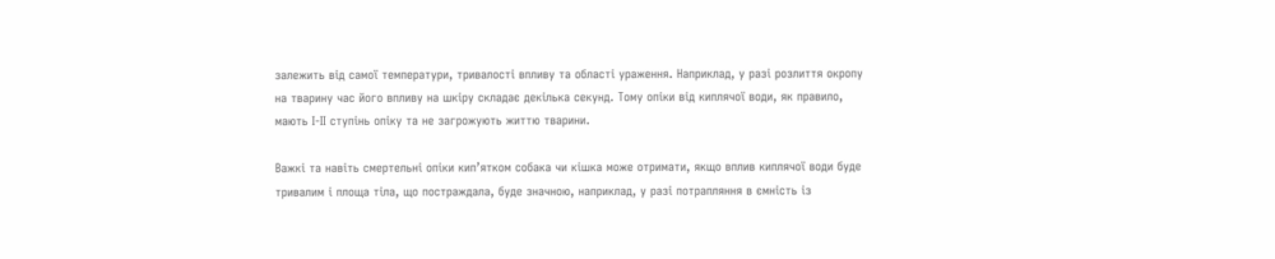залежить від самої температури, тривалості впливу та області ураження. Наприклад, у разі розлиття окропу на тварину час його впливу на шкіру складає декілька секунд. Тому опіки від киплячої води, як правило, мають І-ІІ ступінь опіку та не загрожують життю тварини.

Важкі та навіть смертельні опіки кип’ятком собака чи кішка може отримати, якщо вплив киплячої води буде тривалим і площа тіла, що постраждала, буде значною, наприклад, у разі потрапляння в ємність із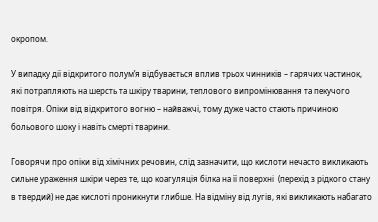окропом.

У випадку дії відкритого полум’я відбувається вплив трьох чинників – гарячих частинок, які потрапляють на шерсть та шкіру тварини, теплового випромінювання та пекучого повітря. Опіки від відкритого вогню – найважчі, тому дуже часто стають причиною больового шоку і навіть смерті тварини.

Говорячи про опіки від хімічних речовин, слід зазначити, що кислоти нечасто викликають сильне ураження шкіри через те, що коагуляція білка на її поверхні  (перехід з рідкого стану в твердий) не дає кислоті проникнути глибше. На відміну від лугів, які викликають набагато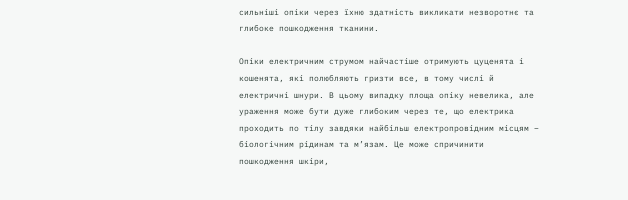сильніші опіки через їхню здатність викликати незворотнє та глибоке пошкодження тканини.

Опіки електричним струмом найчастіше отримують цуценята і кошенята, які полюбляють гризти все, в тому числі й електричні шнури. В цьому випадку площа опіку невелика, але ураження може бути дуже глибоким через те, що електрика проходить по тілу завдяки найбільш електропровідним місцям – біологічним рідинам та м’язам. Це може спричинити пошкодження шкіри,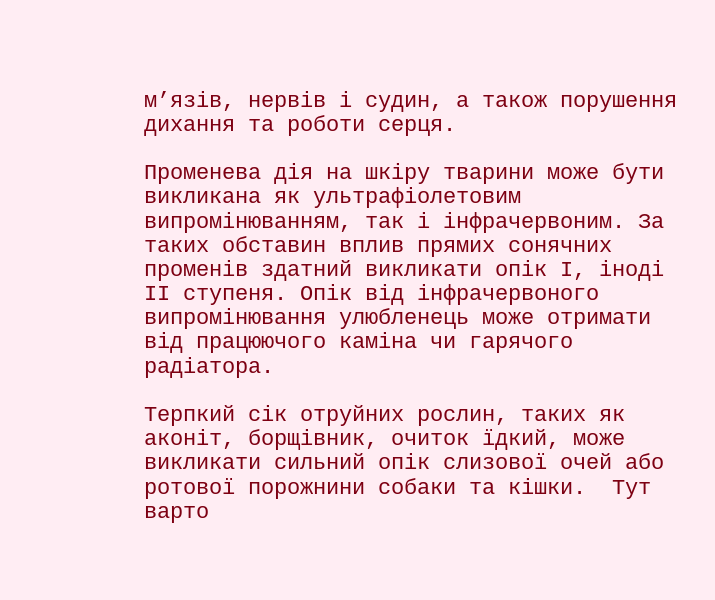м’язів, нервів і судин, а також порушення дихання та роботи серця.

Променева дія на шкіру тварини може бути викликана як ультрафіолетовим випромінюванням, так і інфрачервоним. За таких обставин вплив прямих сонячних променів здатний викликати опік І, іноді ІІ ступеня. Опік від інфрачервоного випромінювання улюбленець може отримати від працюючого каміна чи гарячого радіатора.

Терпкий сік отруйних рослин, таких як аконіт, борщівник, очиток їдкий, може викликати сильний опік слизової очей або ротової порожнини собаки та кішки.  Тут варто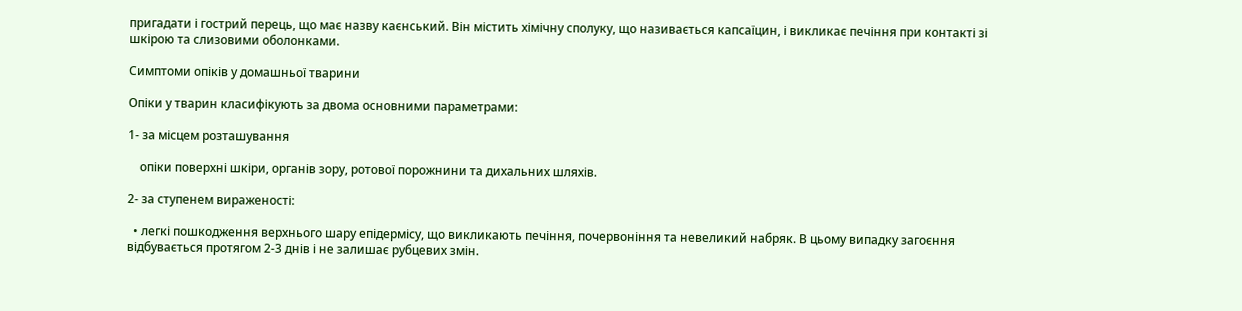пригадати і гострий перець, що має назву каєнський. Він містить хімічну сполуку, що називається капсаїцин, і викликає печіння при контакті зі шкірою та слизовими оболонками.

Симптоми опіків у домашньої тварини

Опіки у тварин класифікують за двома основними параметрами:

1- за місцем розташування

    опіки поверхні шкіри, органів зору, ротової порожнини та дихальних шляхів.

2- за ступенем вираженості:

  • легкі пошкодження верхнього шару епідермісу, що викликають печіння, почервоніння та невеликий набряк. В цьому випадку загоєння відбувається протягом 2-3 днів і не залишає рубцевих змін.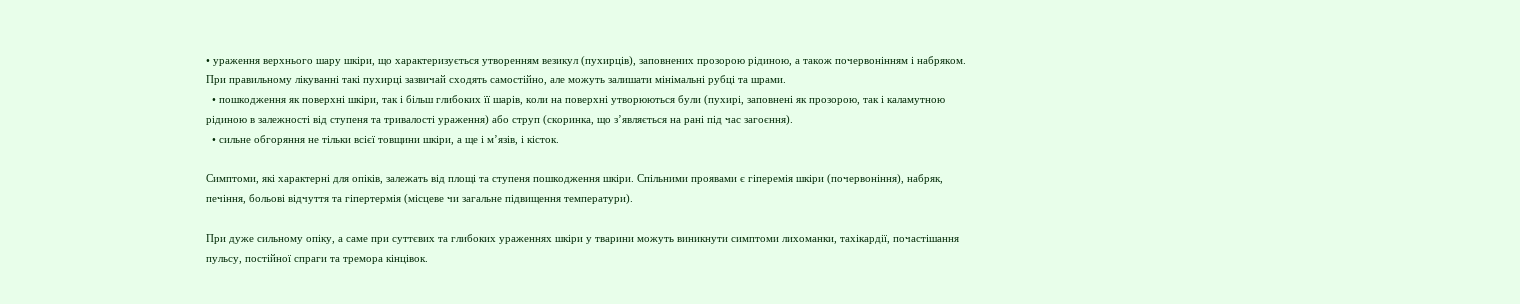• ураження верхнього шару шкіри, що характеризується утворенням везикул (пухирців), заповнених прозорою рідиною, а також почервонінням і набряком. При правильному лікуванні такі пухирці зазвичай сходять самостійно, але можуть залишати мінімальні рубці та шрами.
  • пошкодження як поверхні шкіри, так і більш глибоких її шарів, коли на поверхні утворюються були (пухирі, заповнені як прозорою, так і каламутною рідиною в залежності від ступеня та тривалості ураження) або струп (скоринка, що з’являється на рані під час загоєння).
  • сильне обгоряння не тільки всієї товщини шкіри, а ще і м’язів, і кісток.

Симптоми, які характерні для опіків, залежать від площі та ступеня пошкодження шкіри. Спільними проявами є гіперемія шкіри (почервоніння), набряк, печіння, больові відчуття та гіпертермія (місцеве чи загальне підвищення температури).

При дуже сильному опіку, а саме при суттєвих та глибоких ураженнях шкіри у тварини можуть виникнути симптоми лихоманки, тахікардії, почастішання пульсу, постійної спраги та тремора кінцівок.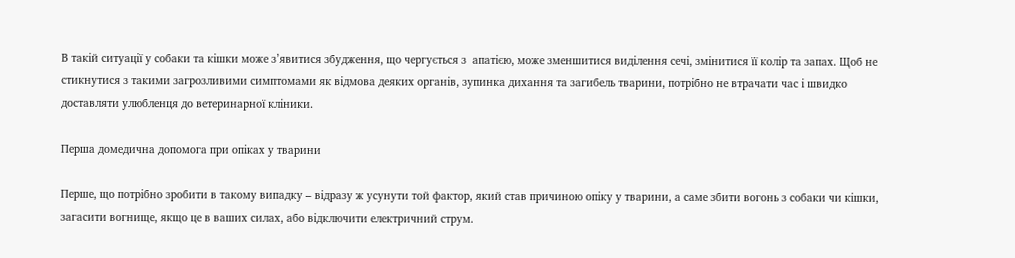В такій ситуації у собаки та кішки може з’явитися збудження, що чергується з  апатією, може зменшитися виділення сечі, змінитися її колір та запах. Щоб не стикнутися з такими загрозливими симптомами як відмова деяких органів, зупинка дихання та загибель тварини, потрібно не втрачати час і швидко доставляти улюбленця до ветеринарної кліники.

Перша домедична допомога при опіках у тварини

Перше, що потрібно зробити в такому випадку – відразу ж усунути той фактор, який став причиною опіку у тварини, а саме збити вогонь з собаки чи кішки, загасити вогнище, якщо це в ваших силах, або відключити електричний струм.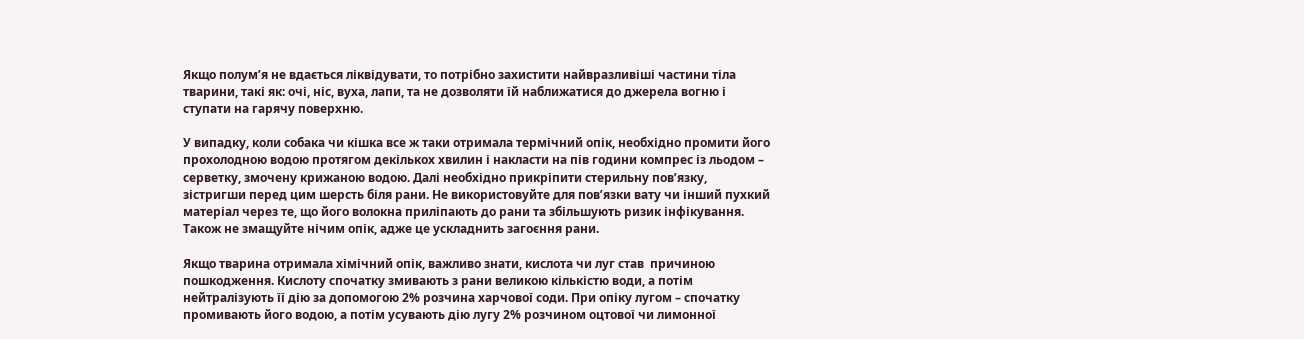Якщо полум’я не вдається ліквідувати, то потрібно захистити найвразливіші частини тіла тварини, такі як: очі, ніс, вуха, лапи, та не дозволяти їй наближатися до джерела вогню і ступати на гарячу поверхню.

У випадку, коли собака чи кішка все ж таки отримала термічний опік, необхідно промити його прохолодною водою протягом декількох хвилин і накласти на пів години компрес із льодом – серветку, змочену крижаною водою. Далі необхідно прикріпити стерильну пов’язку, зістригши перед цим шерсть біля рани. Не використовуйте для пов’язки вату чи інший пухкий матеріал через те, що його волокна приліпають до рани та збільшують ризик інфікування. Також не змащуйте нічим опік, адже це ускладнить загоєння рани.

Якщо тварина отримала хімічний опік, важливо знати, кислота чи луг став  причиною пошкодження. Кислоту спочатку змивають з рани великою кількістю води, а потім нейтралізують її дію за допомогою 2% розчина харчової соди. При опіку лугом – спочатку промивають його водою, а потім усувають дію лугу 2% розчином оцтової чи лимонної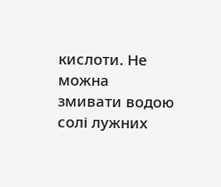кислоти. Не можна змивати водою солі лужних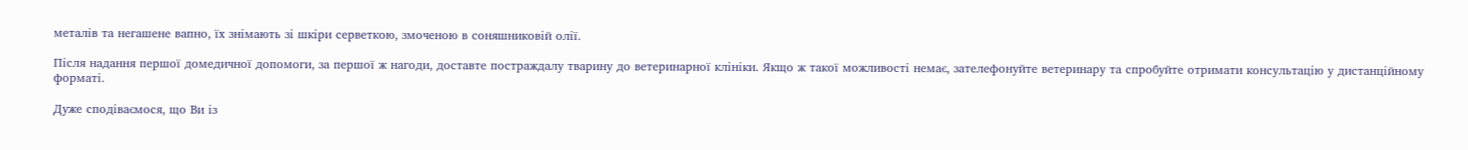металів та негашене вапно, їх знімають зі шкіри серветкою, змоченою в соняшниковій олії.

Після надання першої домедичної допомоги, за першої ж нагоди, доставте постраждалу тварину до ветеринарної клініки. Якщо ж такої можливості немає, зателефонуйте ветеринару та спробуйте отримати консультацію у дистанційному форматі.

Дуже сподіваємося, що Ви із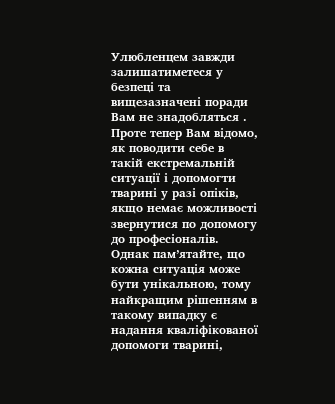Улюбленцем завжди залишатиметеся у безпеці та вищезазначені поради Вам не знадобляться . Проте тепер Вам відомо, як поводити себе в такій екстремальній ситуації і допомогти тварині у разі опіків, якщо немає можливості звернутися по допомогу до професіоналів. Однак пам’ятайте, що кожна ситуація може бути унікальною, тому найкращим рішенням в такому випадку є надання кваліфікованої допомоги тварині,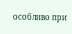особливо при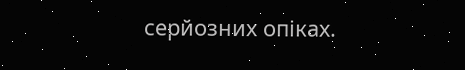серйозних опіках.